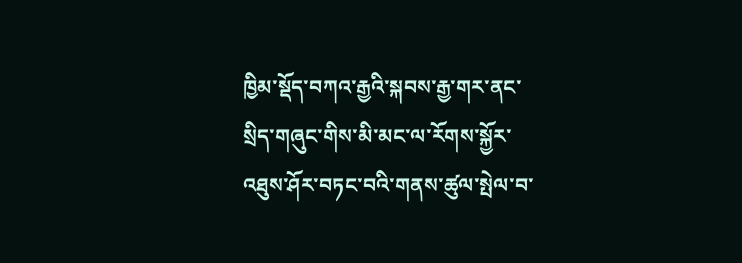ཁྱིམ་སྡོད་བཀའ་རྒྱའི་སྐབས་རྒྱ་གར་ནང་སྲིད་གཞུང་གིས་མི་མང་ལ་རོགས་སྐྱོར་འཐུས་ཤོར་བཏང་བའི་གནས་ཚུལ་སྤེལ་བ་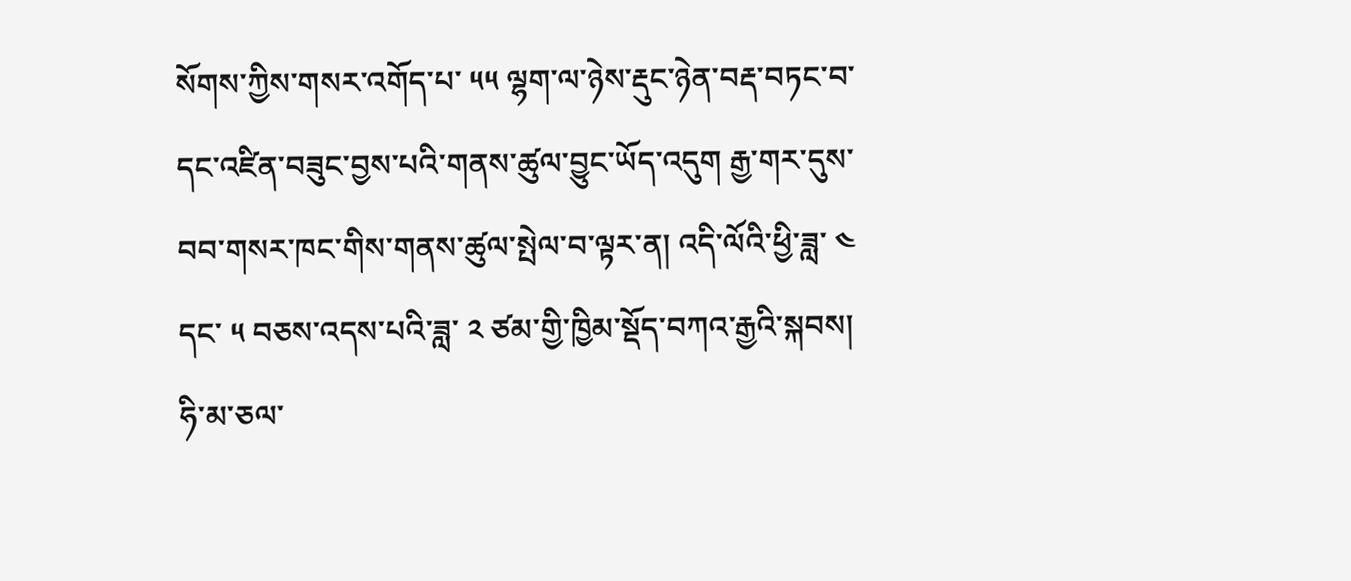སོགས་ཀྱིས་གསར་འགོད་པ་ ༥༥ ལྷག་ལ་ཉེས་རྡུང་ཉེན་བརྡ་བཏང་བ་དང་འཛིན་བཟུང་བྱས་པའི་གནས་ཚུལ་བྱུང་ཡོད་འདུག རྒྱ་གར་དུས་བབ་གསར་ཁང་གིས་གནས་ཚུལ་སྤེལ་བ་ལྟར་ན། འདི་ལོའི་ཕྱི་ཟླ་ ༤ དང་ ༥ བཅས་འདས་པའི་ཟླ་ ༢ ཙམ་གྱི་ཁྱིམ་སྡོད་བཀའ་རྒྱའི་སྐབས། ཧི་མ་ཅལ་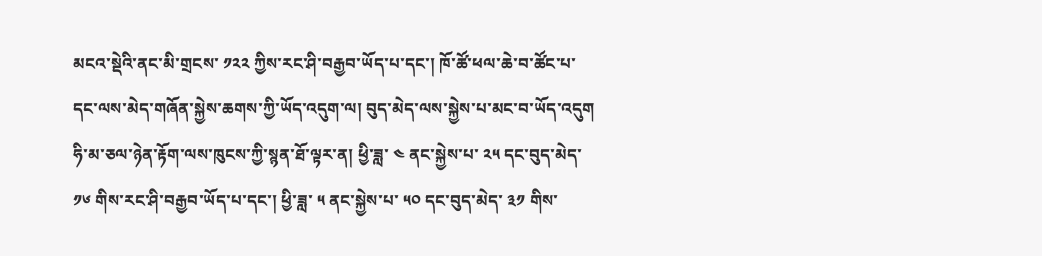མངའ་སྡེའི་ནང་མི་གྲངས་ ༡༢༢ ཀྱིས་རང་ཤི་བརྒྱབ་ཡོད་པ་དང་། ཁོ་ཚོ་ཕལ་ཆེ་བ་ཚོང་པ་དང་ལས་མེད་གཞོན་སྐྱེས་ཆགས་ཀྱི་ཡོད་འདུག་ལ། བུད་མེད་ལས་སྐྱེས་པ་མང་བ་ཡོད་འདུག
ཧི་མ་ཅལ་ཉེན་རྟོག་ལས་ཁུངས་ཀྱི་སྙན་ཐོ་ལྟར་ན། ཕྱི་ཟླ་ ༤ ནང་སྐྱེས་པ་ ༢༥ དང་བུད་མེད་ ༡༦ གིས་རང་ཤི་བརྒྱབ་ཡོད་པ་དང་། ཕྱི་ཟླ་ ༥ ནང་སྐྱེས་པ་ ༥༠ དང་བུད་མེད་ ༣༡ གིས་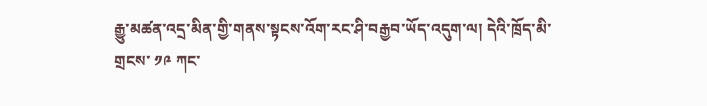རྒྱུ་མཚན་འདྲ་མིན་གྱི་གནས་སྟངས་འོག་རང་ཤི་བརྒྱབ་ཡོད་འདུག་ལ། དེའི་ཁྲོད་མི་གྲངས་ ༡༩ ཀང་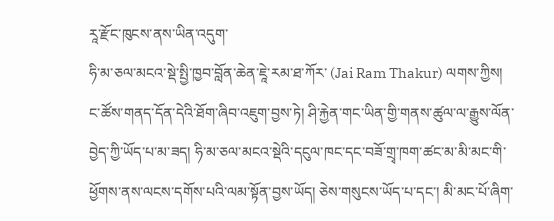རཱ་རྫོང་ཁུངས་ནས་ཡིན་འདུག་
ཧི་མ་ཅལ་མངའ་སྡེ་སྤྱི་ཁྱབ་བློན་ཆེན་ཇཱེ་རམ་ཐ་ཀོར་ (Jai Ram Thakur) ལགས་ཀྱིས། ང་ཚོས་གནད་དོན་དེའི་ཐོག་ཞིབ་འཇུག་བྱས་ཏེ། ཤི་རྐྱེན་གང་ཡིན་གྱི་གནས་ཚུལ་ལ་རྒྱུས་ལོན་བྱེད་ཀྱི་ཡོད་པ་མ་ཟད། ཧི་མ་ཅལ་མངའ་སྡེའི་དངུལ་ཁང་དང་བཟོ་གྲྭ་ཁག་ཚང་མ་མི་མང་གི་ཕྱོགས་ནས་ལངས་དགོས་པའི་ལམ་སྟོན་བྱས་ཡོད། ཅེས་གསུངས་ཡོད་པ་དང་། མི་མང་པོ་ཞིག་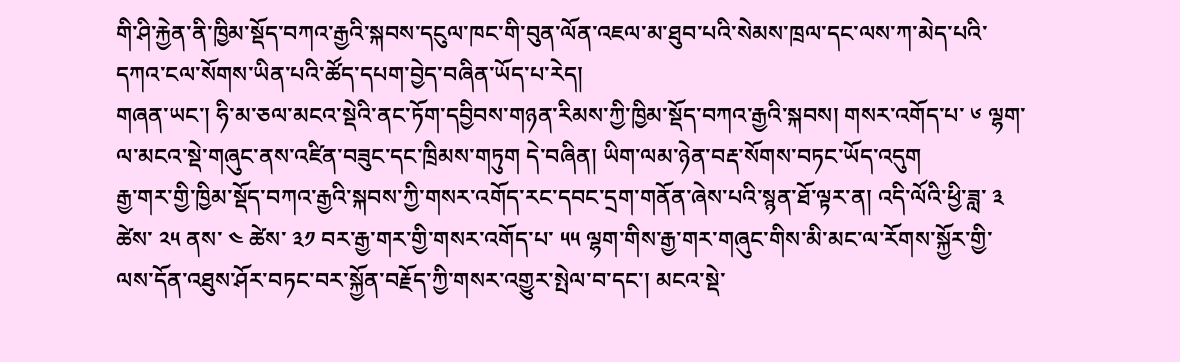གི་ཤི་རྐྱེན་ནི་ཁྱིམ་སྡོད་བཀའ་རྒྱའི་སྐབས་དངུལ་ཁང་གི་བུན་ལོན་འཇལ་མ་ཐུབ་པའི་སེམས་ཁྲལ་དང་ལས་ཀ་མེད་པའི་དཀའ་ངལ་སོགས་ཡིན་པའི་ཚོད་དཔག་བྱེད་བཞིན་ཡོད་པ་རེད།
གཞན་ཡང་། ཧི་མ་ཅལ་མངའ་སྡེའི་ནང་ཏོག་དབྱིབས་གཉན་རིམས་ཀྱི་ཁྱིམ་སྡོད་བཀའ་རྒྱའི་སྐབས། གསར་འགོད་པ་ ༦ ལྷག་ལ་མངའ་སྡེ་གཞུང་ནས་འཛིན་བཟུང་དང་ཁྲིམས་གཏུག དེ་བཞིན། ཡིག་ལམ་ཉེན་བརྡ་སོགས་བཏང་ཡོད་འདུག
རྒྱ་གར་གྱི་ཁྱིམ་སྡོད་བཀའ་རྒྱའི་སྐབས་ཀྱི་གསར་འགོད་རང་དབང་དྲག་གནོན་ཞེས་པའི་སྙན་ཐོ་ལྟར་ན། འདི་ལོའི་ཕྱི་ཟླ་ ༣ ཚེས་ ༢༥ ནས་ ༤ ཚེས་ ༣༡ བར་རྒྱ་གར་གྱི་གསར་འགོད་པ་ ༥༥ ལྷག་གིས་རྒྱ་གར་གཞུང་གིས་མི་མང་ལ་རོགས་སྐྱོར་གྱི་ལས་དོན་འཐུས་ཤོར་བཏང་བར་སྐྱོན་བརྗོད་ཀྱི་གསར་འགྱུར་སྤེལ་བ་དང་། མངའ་སྡེ་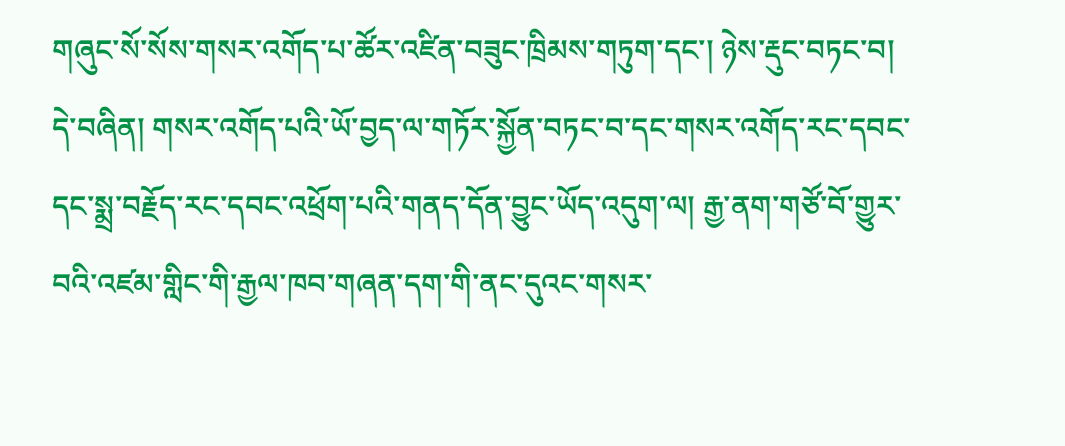གཞུང་སོ་སོས་གསར་འགོད་པ་ཚོར་འཛིན་བཟུང་ཁྲིམས་གཏུག་དང་། ཉེས་རྡུང་བཏང་བ། དེ་བཞིན། གསར་འགོད་པའི་ཡོ་བྱད་ལ་གཏོར་སྐྱོན་བཏང་བ་དང་གསར་འགོད་རང་དབང་དང་སྨྲ་བརྗོད་རང་དབང་འཕྲོག་པའི་གནད་དོན་བྱུང་ཡོད་འདུག་ལ། རྒྱ་ནག་གཙོ་བོ་གྱུར་བའི་འཛམ་གླིང་གི་རྒྱལ་ཁབ་གཞན་དག་གི་ནང་དུའང་གསར་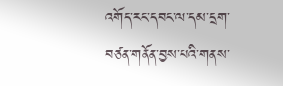འགོད་རང་དབང་ལ་དམ་དྲག་བཙན་གནོན་བྱས་པའི་གནས་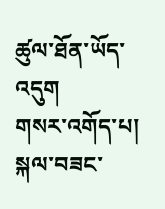ཚུལ་ཐོན་ཡོད་འདུག
གསར་འགོད་པ། སྐལ་བཟང་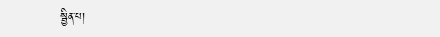སྦྱིན་པ།